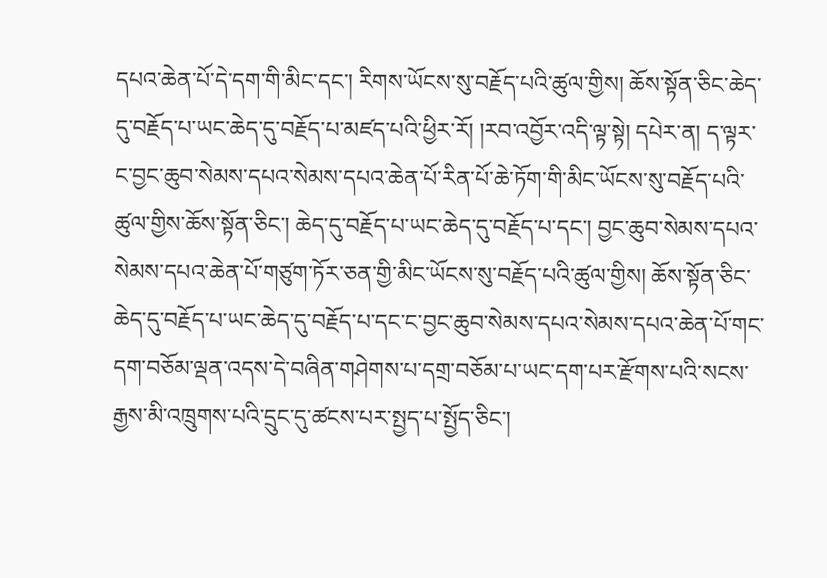དཔའ་ཆེན་པོ་དེ་དག་གི་མིང་དང་། རིགས་ཡོངས་སུ་བརྗོད་པའི་ཚུལ་གྱིས། ཆོས་སྟོན་ཅིང་ཆེད་དུ་བརྗོད་པ་ཡང་ཆེད་དུ་བརྗོད་པ་མཛད་པའི་ཕྱིར་རོ། །རབ་འབྱོར་འདི་ལྟ་སྟེ། དཔེར་ན། ད་ལྟར་ང་བྱང་ཆུབ་སེམས་དཔའ་སེམས་དཔའ་ཆེན་པོ་རིན་པོ་ཆེ་ཏོག་གི་མིང་ཡོངས་སུ་བརྗོད་པའི་ཚུལ་གྱིས་ཆོས་སྟོན་ཅིང་། ཆེད་དུ་བརྗོད་པ་ཡང་ཆེད་དུ་བརྗོད་པ་དང་། བྱང་ཆུབ་སེམས་དཔའ་སེམས་དཔའ་ཆེན་པོ་གཙུག་ཏོར་ཅན་གྱི་མིང་ཡོངས་སུ་བརྗོད་པའི་ཚུལ་གྱིས། ཆོས་སྟོན་ཅིང་ཆེད་དུ་བརྗོད་པ་ཡང་ཆེད་དུ་བརྗོད་པ་དང་ང་བྱང་ཆུབ་སེམས་དཔའ་སེམས་དཔའ་ཆེན་པོ་གང་དག་བཅོམ་ལྡན་འདས་དེ་བཞིན་གཤེགས་པ་དགྲ་བཅོམ་པ་ཡང་དག་པར་རྫོགས་པའི་སངས་རྒྱས་མི་འཁྲུགས་པའི་དྲུང་དུ་ཚངས་པར་སྤྱད་པ་སྤྱོད་ཅིང་།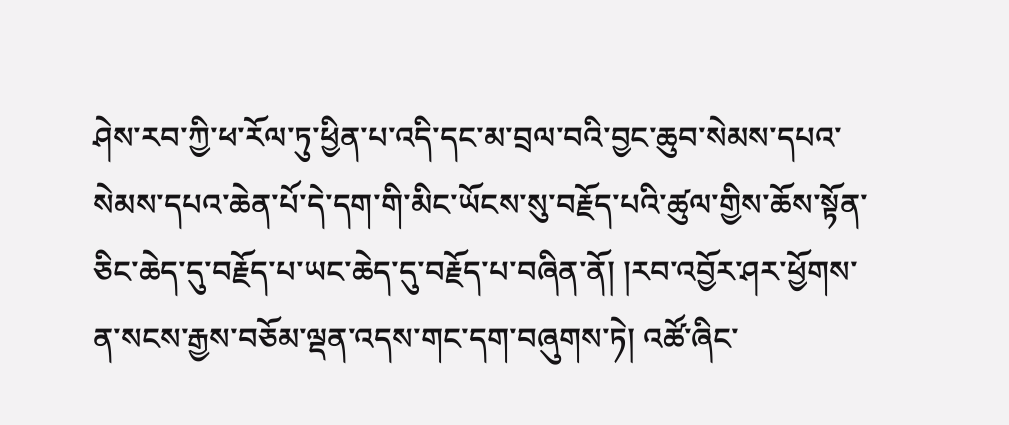ཤེས་རབ་ཀྱི་ཕ་རོལ་ཏུ་ཕྱིན་པ་འདི་དང་མ་བྲལ་བའི་བྱང་ཆུབ་སེམས་དཔའ་སེམས་དཔའ་ཆེན་པོ་དེ་དག་གི་མིང་ཡོངས་སུ་བརྗོད་པའི་ཚུལ་གྱིས་ཆོས་སྟོན་ཅིང་ཆེད་དུ་བརྗོད་པ་ཡང་ཆེད་དུ་བརྗོད་པ་བཞིན་ནོ། །རབ་འབྱོར་ཤར་ཕྱོགས་ན་སངས་རྒྱས་བཅོམ་ལྡན་འདས་གང་དག་བཞུགས་ཏེ། འཚོ་ཞིང་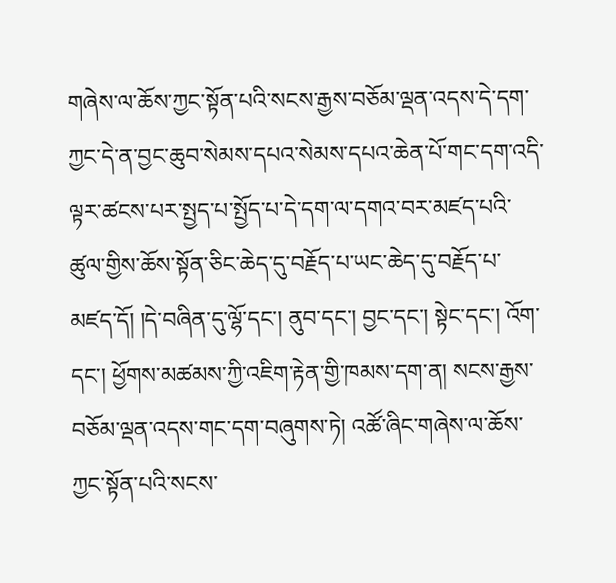གཞེས་ལ་ཆོས་ཀྱང་སྟོན་པའི་སངས་རྒྱས་བཅོམ་ལྡན་འདས་དེ་དག་ཀྱང་དེ་ན་བྱང་ཆུབ་སེམས་དཔའ་སེམས་དཔའ་ཆེན་པོ་གང་དག་འདི་ལྟར་ཚངས་པར་སྤྱད་པ་སྤྱོད་པ་དེ་དག་ལ་དགའ་བར་མཛད་པའི་ཚུལ་གྱིས་ཆོས་སྟོན་ཅིང་ཆེད་དུ་བརྗོད་པ་ཡང་ཆེད་དུ་བརྗོད་པ་མཛད་དོ། །དེ་བཞིན་དུ་ལྷོ་དང་། ནུབ་དང་། བྱང་དང་། སྟེང་དང་། འོག་དང་། ཕྱོགས་མཚམས་ཀྱི་འཇིག་རྟེན་གྱི་ཁམས་དག་ན། སངས་རྒྱས་བཅོམ་ལྡན་འདས་གང་དག་བཞུགས་ཏེ། འཚོ་ཞིང་གཞེས་ལ་ཆོས་ཀྱང་སྟོན་པའི་སངས་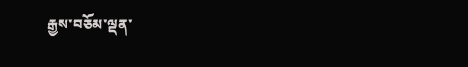རྒྱས་བཅོམ་ལྡན་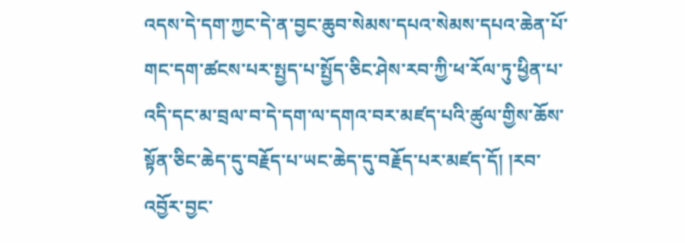འདས་དེ་དག་ཀྱང་དེ་ན་བྱང་ཆུབ་སེམས་དཔའ་སེམས་དཔའ་ཆེན་པོ་གང་དག་ཚངས་པར་སྤྱད་པ་སྤྱོད་ཅིང་ཤེས་རབ་ཀྱི་ཕ་རོལ་ཏུ་ཕྱིན་པ་འདི་དང་མ་བྲལ་བ་དེ་དག་ལ་དགའ་བར་མཛད་པའི་ཚུལ་གྱིས་ཆོས་སྟོན་ཅིང་ཆེད་དུ་བརྗོད་པ་ཡང་ཆེད་དུ་བརྗོད་པར་མཛད་དོ། །རབ་འབྱོར་བྱང་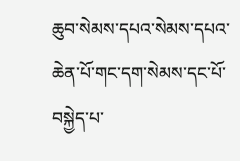ཆུབ་སེམས་དཔའ་སེམས་དཔའ་ཆེན་པོ་གང་དག་སེམས་དང་པོ་བསྐྱེད་པ་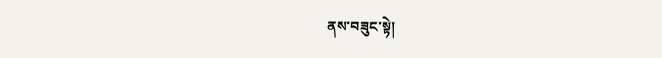ནས་བཟུང་སྟེ།